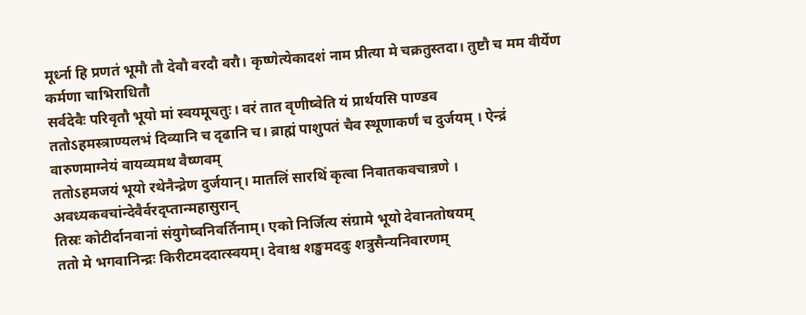मूर्ध्ना हि प्रणतं भूमौ तौ देवौ वरदौ वरौ। कृष्णेत्येकादशं नाम प्रीत्या मे चक्रतुस्तदा। तुष्टौ च मम वीर्येण कर्मणा चाभिराधितौ
सर्वदेवैः परिवृतौ भूयो मां स्वयमूचतुः। वरं तात वृणीष्वेति यं प्रार्थयसि पाण्डव
ततोऽहमस्त्राण्यलभं दिव्यानि च दृढानि च। ब्राह्मं पाशुपतं चैव स्थूणाकर्णं च दुर्जयम् । ऐन्द्रं वारुणमाग्नेयं वायव्यमथ वैष्णवम्
ततोऽहमजयं भूयो रथेनैन्द्रेण दुर्जयान्। मातलिं सारथिं कृत्वा निवातकवचान्रणे । अवध्यकवचांन्देवैर्वरदृप्तान्महासुरान्
तिस्रः कोटीर्दानवानां संयुगेष्वनिवर्तिनाम्। एको निर्जित्य संग्रामे भूयो देवानतोषयम्
ततो मे भगवानिन्द्रः किरीटमददात्स्वयम्। देवाश्च शङ्खमददुः शत्रुसैन्यनिवारणम्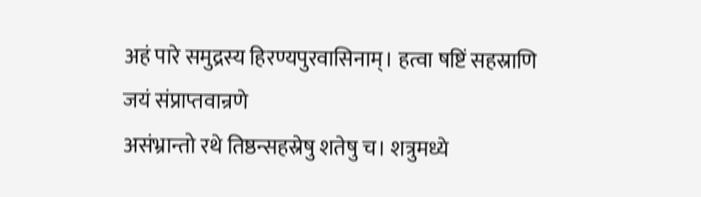अहं पारे समुद्रस्य हिरण्यपुरवासिनाम्। हत्वा षष्टिं सहस्राणि जयं संप्राप्तवान्रणे
असंभ्रान्तो रथे तिष्ठन्सहस्रेषु शतेषु च। शत्रुमध्ये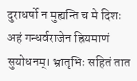दुराधर्षो न मुह्यन्ति च मे दिशः
अहं गन्धर्वराजेन ह्रियमाणं सुयोधनम्। भ्रातृभिः सहितं तात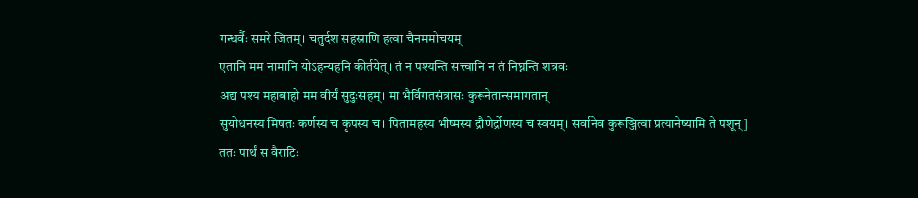गन्धर्वैः समरे जितम्। चतुर्दश सहस्राणि हत्वा चैनममोचयम्
एतानि मम नामानि योऽहन्यहनि कीर्तयेत्। तं न पश्यन्ति सत्त्वानि न तं निघ्नन्ति शत्रवः
अद्य पश्य महाबाहो मम वीर्यं सुदुःसहम्। मा भैर्विगतसंत्रासः कुरूनेतान्समागतान्
सुयोधनस्य मिषतः कर्णस्य च कृपस्य च। पितामहस्य भीष्मस्य द्रौणेर्द्रोणस्य च स्वयम्। सर्वानेव कुरूञ्जित्वा प्रत्यानेष्यामि ते पशून्]
ततः पार्थं स वैराटिः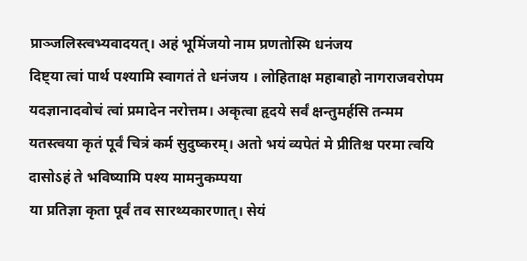प्राञ्जलिस्त्वभ्यवादयत्। अहं भूमिंजयो नाम प्रणतोस्मि धनंजय
दिष्ट्या त्वां पार्थ पश्यामि स्वागतं ते धनंजय । लोहिताक्ष महाबाहो नागराजवरोपम
यदज्ञानादवोचं त्वां प्रमादेन नरोत्तम। अकृत्वा हृदये सर्वं क्षन्तुमर्हसि तन्मम
यतस्त्वया कृतं पूर्वं चित्रं कर्म सुदुष्करम्। अतो भयं व्यपेतं मे प्रीतिश्च परमा त्वयि
दासोऽहं ते भविष्यामि पश्य मामनुकम्पया
या प्रतिज्ञा कृता पूर्वं तव सारथ्यकारणात्। सेयं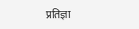प्रतिज्ञा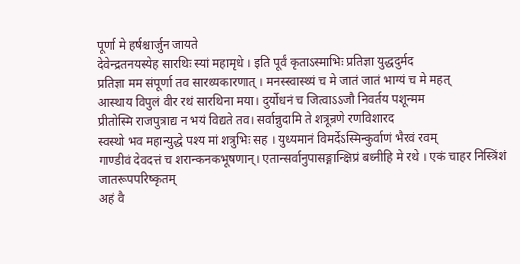पूर्णा मे हर्षश्चार्जुन जायते
देवेन्द्रतनयस्येह सारथिः स्यां महामृधे । इति पूर्वं कृताऽस्माभिः प्रतिज्ञा युद्धदुर्मद
प्रतिज्ञा मम संपूर्णा तव सारथ्यकारणात् । मनस्स्वास्थ्यं च मे जातं जातं भाग्यं च मे महत्
आस्थाय विपुलं वीर रथं सारथिना मया। दुर्योधनं च जित्वाऽऽजौ निवर्तय पशून्मम
प्रीतोस्मि राजपुत्राद्य न भयं विद्यते तव। सर्वान्नुदामि ते शत्रून्रणे रणविशारद
स्वस्थो भव महान्युद्धे पश्य मां शत्रुभिः सह । युध्यमानं विमर्देऽस्मिन्कुर्वाणं भैरवं रवम्
गाण्डीवं देवदत्तं च शरान्कनकभूषणान्। एतान्सर्वानुपासङ्गान्क्षिप्रं बध्नीहि मे रथे । एकं चाहर निस्त्रिंशं जातरूपपरिष्कृतम्
अहं वै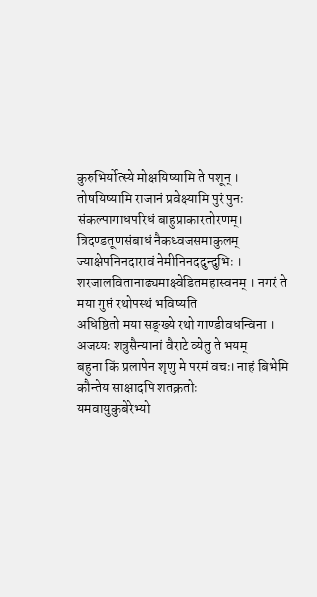कुरुभिर्योत्स्ये मोक्षयिष्यामि ते पशून् । तोषयिष्यामि राजानं प्रवेक्ष्यामि पुरं पुनः
संकल्पागाधपरिधं बाहुप्राकारतोरणम्। त्रिदण्डतूणसंबाधं नैकध्वजसमाकुलम्
ज्याक्षेपनिनदारावं नेमीनिनददुन्दुभिः । शरजालवितानाढ्यमाक्ष्वेडितमहास्वनम् । नगरं ते मया गुप्तं रथोपस्थं भविष्यति
अधिष्ठितो मया सङ्ख्ये रथो गाण्डीवधन्विना । अजय्यः शत्रुसैन्यानां वैराटे व्येतु ते भयम्
बहुना किं प्रलापेन शृणु मे परमं वचः। नाहं बिभेमि कौन्तेय साक्षादपि शतक्रतोः
यमवायुकुबेरेभ्यो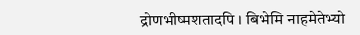द्रोणभीष्मशतादपि । बिभेमि नाहमेतेभ्यो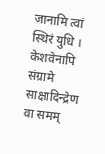जानामि त्वां स्थिरं युधि । केशवेनापि संग्रामे साक्षादिन्द्रेण वा समम्